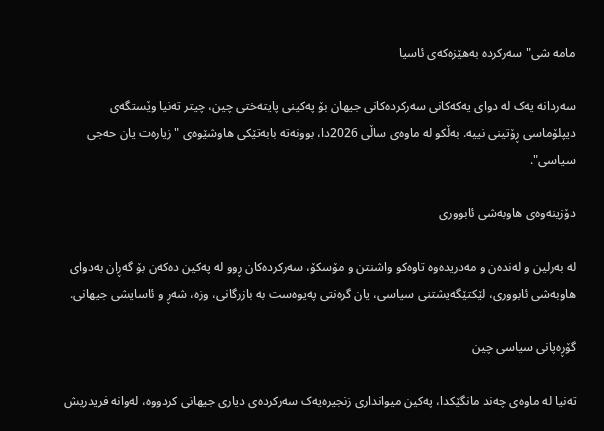مامە شى" سەرکردە بەهێزەکەى ئاسیا

سەردانە یەک لە دوای یەکەکانی سەرکردەکانی جیهان بۆ پەکینی پایتەختی چین، چیتر تەنیا وێستگەى دیپلۆماسی ڕۆتینی نییە. بەڵکو لە ماوەی ساڵی 2026دا، بوونەتە بابەتێکى هاوشێوەى "زیارەت یان حەجى سیاسی".

دۆزینەوەى هاوبەشى ئابوورى

لە بەرلین و لەندەن و مەدریدەوە تاوەکو واشنتن و مۆسکۆ، سەرکردەکان ڕوو لە پەکین دەکەن بۆ گەڕان بەدوای هاوبەشی ئابووری، لێکتێگەیشتنی سیاسی، یان گرەنتی پەیوەست بە بازرگانی، وزە، شەڕ و ئاسایشی جیهانی.

گۆڕەپانى سیاسى چین

تەنیا لە ماوەی چەند مانگێکدا، پەکین میوانداری زنجیرەیەک سەرکردەی دیاری جیهانی کردووە، لەوانە فریدریش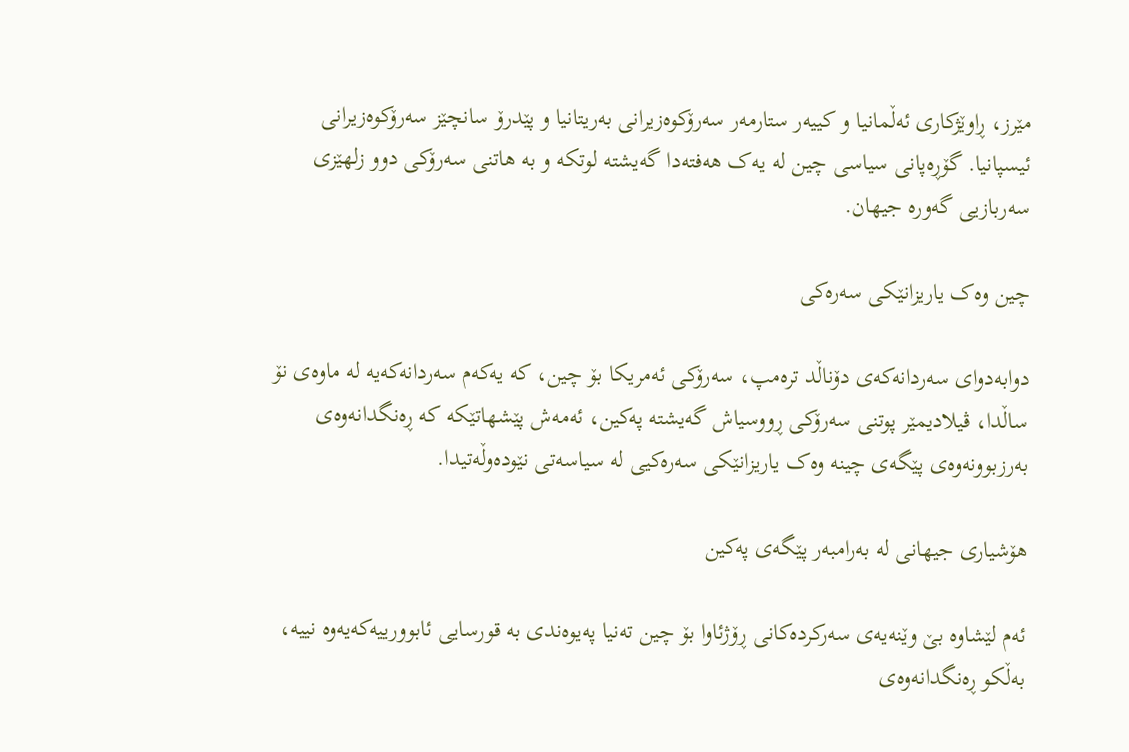مێرز، ڕاوێژکاری ئەڵمانیا و کییەر ستارمەر سەرۆکوەزیرانی بەریتانیا و پێدرۆ سانچێز سەرۆکوەزیرانی ئیسپانیا. گۆڕەپانی سیاسی چین لە یەک هەفتەدا گەیشتە لوتکە و بە هاتنی سەرۆکی دوو زلهێزی سەربازیی گەورە جیهان.

چین وەک یاریزانێکى سەرەکى

دوابەدوای سەردانەکەی دۆناڵد ترەمپ، سەرۆکی ئەمریکا بۆ چین، کە یەکەم سەردانەکەیە لە ماوەی نۆ ساڵدا، ڤیلادیمێر پوتنى سەرۆکی ڕووسیاش گەیشتە پەکین، ئەمەش پێشهاتێکە کە ڕەنگدانەوەی بەرزبوونەوەی پێگەی چینە وەک یاریزانێکی سەرەکیی لە سیاسەتی نێودەوڵەتیدا.

هۆشیارى جیهانى لە بەرامبەر پێگەى پەکین

ئەم لێشاوە بێ وێنەیەی سەرکردەکانی ڕۆژئاوا بۆ چین تەنیا پەیوەندی بە قورسایی ئابوورییەکەیەوە نییە، بەڵکو ڕەنگدانەوەی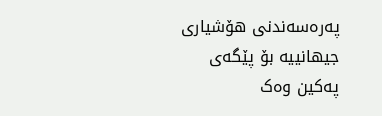پەرەسەندنی هۆشیاری جیهانییە بۆ پێگەی پەکین وەک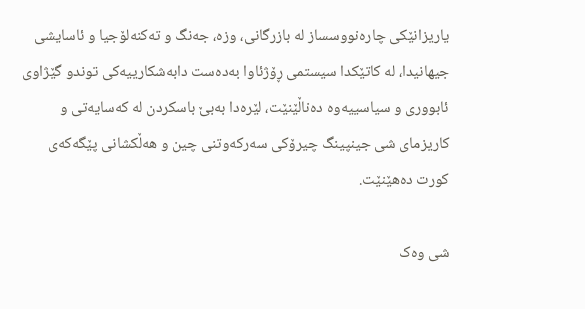یاریزانێکی چارەنووسساز لە بازرگانی، وزە، جەنگ و تەکنەلۆجیا و ئاسایشی جیهانیدا، لە کاتێکدا سیستمی ڕۆژئاوا بەدەست دابەشکارییەکی توندو گێژاوی ئابووری و سیاسییەوە دەناڵێنێت، لێرەدا بەبێ باسکردن لە کەسایەتى و کاریزماى شى جینپینگ چیرۆکى سەرکەوتنى چین و هەڵکشانى پێگەکەى کورت دەهێنێت.

شى وەک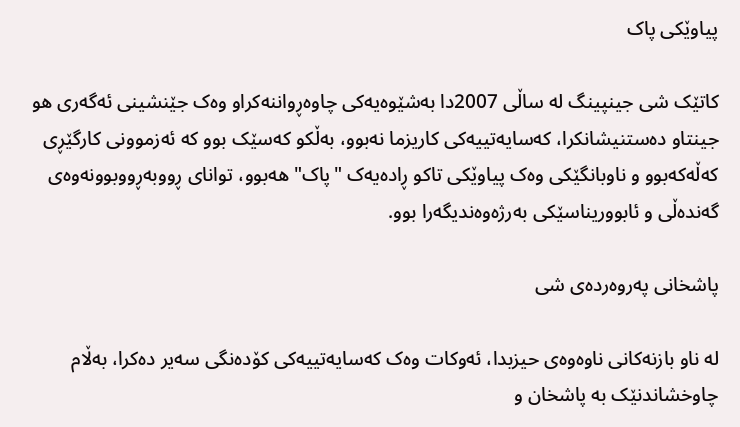پیاوێکى پاک

کاتێک شی جینپینگ لە ساڵی 2007دا بەشێوەیەکی چاوەڕواننەکراو وەک جێنشینی ئەگەری هو جینتاو دەستنیشانکرا، کەسایەتییەکی کاریزما نەبوو، بەڵکو کەسێک بوو کە ئەزموونی کارگێڕی کەڵەکەبوو و ناوبانگێکی وەک پیاوێکی تاکو ڕادەیەک "پاک" هەبوو، توانای ڕووبەڕووبوونەوەی گەندەڵی و ئابووریناسێکی بەرژەوەندیگەرا بوو.

پاشخانى پەروەردەى شى

لە ناو بازنەکانی ناوەوەی حیزبدا، ئەوکات وەک کەسایەتییەکی کۆدەنگی سەیر دەکرا، بەڵام چاوخشاندنێک بە پاشخان و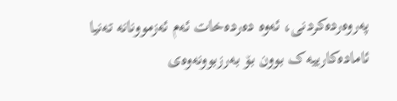پەروەردەکردنی، ئەوە دەردەخات ئەم ئەزموونانە تەنیا ئامادەکارییەک بوون بۆ بەرزبوونەوەی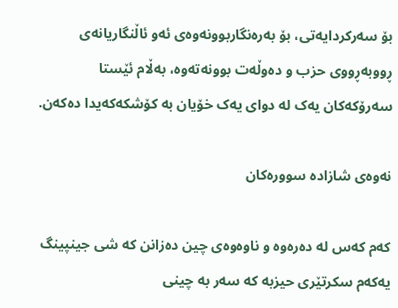بۆ سەرکردایەتی، بۆ بەرەنگاربوونەوەى ئەو ئاڵنگاریانەى ڕووبەڕووی حزب و دەوڵەت بوونەتەوە، بەڵام ئێستا سەرۆکەکان یەک لە دواى یەک خۆیان بە کۆشکەکەیدا دەکەن.

نەوەى شازادە سوورەکان

کەم کەس لە دەرەوە و ناوەوەى چین دەزانن کە شی جینپینگ یەکەم سکرتێری حیزبە کە سەر بە چینی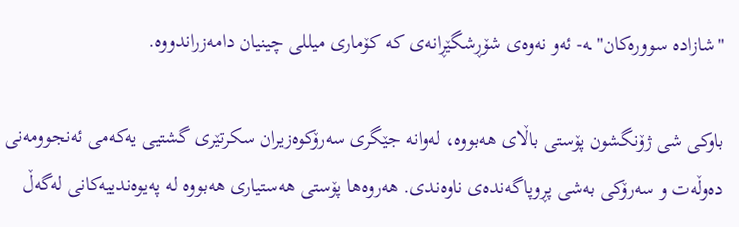"شازادە سوورەکان"ـە- ئەو نەوەی شۆڕشگێڕانەی کە کۆماری میللى چینیان دامەزراندووە.

باوکی شی ژۆنگشون پۆستی باڵای هەبووە، لەوانە جێگری سەرۆکوەزیران سکرتێری گشتیی یەکەمی ئەنجوومەنی دەوڵەت و سەرۆکی بەشی پڕوپاگەندەی ناوەندی. هەروەها پۆستی هەستیاری هەبووە لە پەیوەندییەکانی لەگەڵ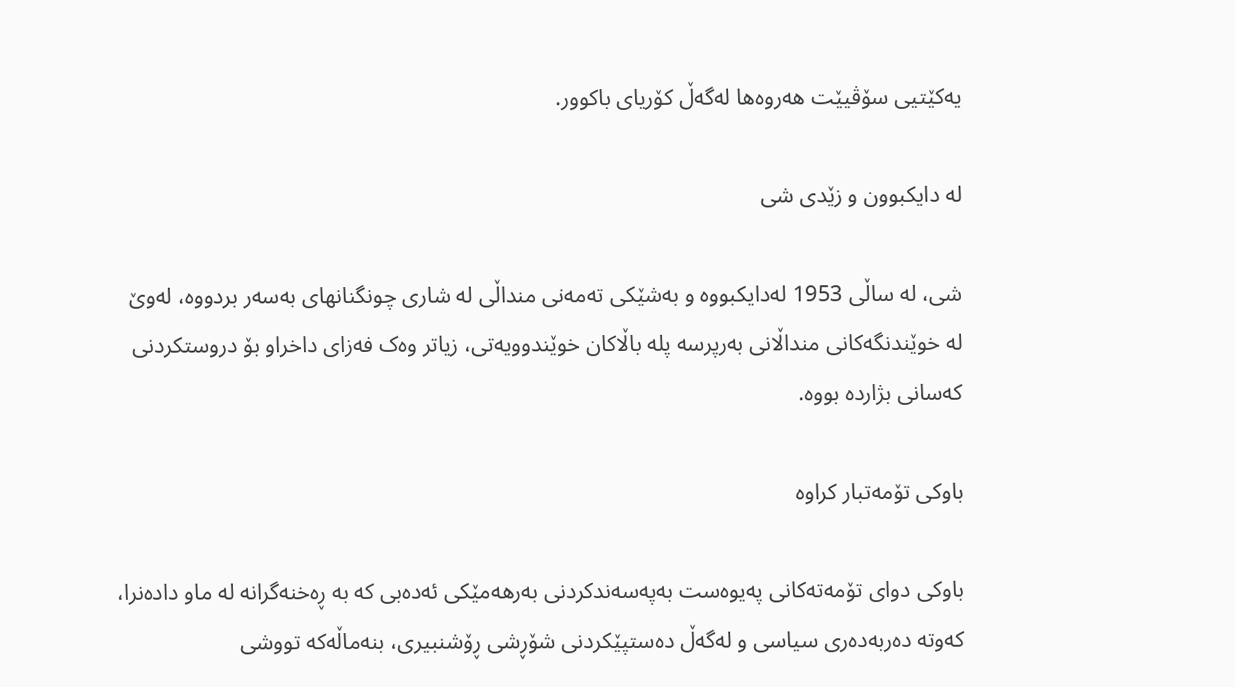یەکێتیی سۆڤیێت هەروەها لەگەڵ کۆریای باکوور.

لە دایکبوون و زێدى شى

شی، لە ساڵی 1953 لەدایکبووە و بەشێکی تەمەنی منداڵی لە شاری چونگنانهای بەسەر بردووە، لەوێ لە خوێندنگەکانى منداڵانی بەرپرسە پلە باڵاکان خوێندوویەتى، زیاتر وەک فەزای داخراو بۆ دروستکردنى کەسانى بژاردە بووە.

باوکى تۆمەتبار کراوە

باوکی دوای تۆمەتەکانی پەیوەست بەپەسەندکردنی بەرهەمێکی ئەدەبی کە بە ڕەخنەگرانە لە ماو دادەنرا، کەوتە دەربەدەری سیاسی و لەگەڵ دەستپێکردنی شۆڕشی ڕۆشنبیری، بنەماڵەکە تووشى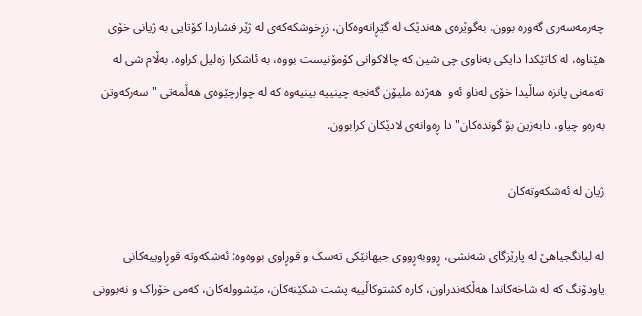چەرمەسەرى گەورە بوون. بەگوێرەی هەندێک لە گێڕانەوەکان، زڕخوشکەکەى لە ژێر فشاردا کۆتایی بە ژیانی خۆی هێناوە، لە کاتێکدا دایکی بەناوی چی شین کە چالاکوانی کۆمۆنیست بووە، بە ئاشکرا زەلیل کراوە. بەڵام شی لە تەمەنی پانزە ساڵیدا خۆی لەناو ئەو  هەژدە ملیۆن گەنجە چینییە بینیەوە کە لە چوارچێوەی هەڵمەتی "سەرکەوتن بەرەو چیاو، دابەزین بۆ گوندەکان"دا ڕەوانەی لادێکان کرابوون.

ژیان لە ئەشکەوتەکان

لە لیانگجیاهێ لە پارێزگای شەنشی، ڕووبەڕووی جیهانێکی تەسک و قوڕاوى بووەوە: ئەشکەوتە قوڕاوییەکانی یاودۆنگ کە لە شاخەکاندا هەڵکەندراون، کارە کشتوکاڵییە پشت شکێنەکان، مێشوولەکان، کەمی خۆراک و نەبوونی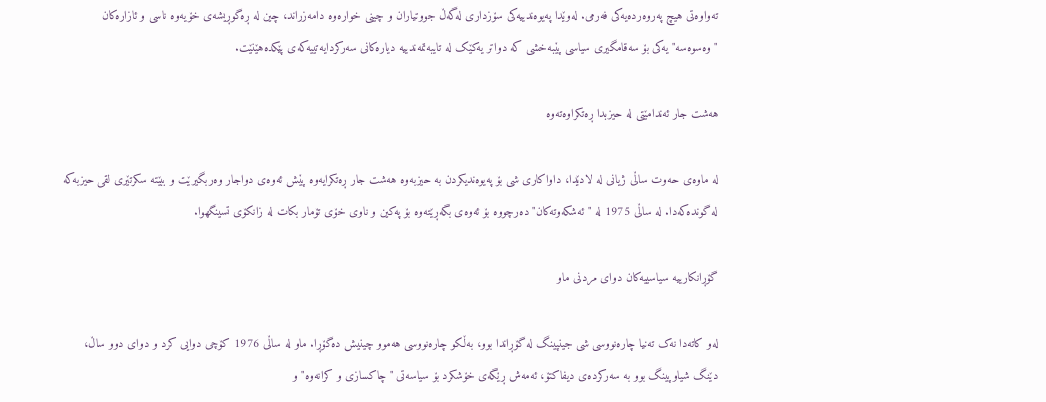تەواوەتی هیچ پەروەردەیەکی فەرمی. لەوێدا پەیوەندییەکی سۆزداری لەگەڵ جووتیاران و چینی خوارەوە دامەزراند، چین لە ڕەگوڕیشەی خۆیەوە ناسی و ئازارەکان "وەسوەسە"یەکی بۆ سەقامگیری سیاسی پێبەخشی کە دواتر یەکێک لە تایبەتمەندییە دیارەکانی سەرکردایەتییەکەی پێکدەهێنێت.

هەشت جار ئەندامێتى لە حیزبدا ڕەتکراوەتەوە

لە ماوەی حەوت ساڵی ژیانی لە لادێدا، داواکاری شی بۆ پەیوەندیکردن بە حیزبەوە هەشت جار ڕەتکرایەوە پێش ئەوەی دواجار وەربگیرێت و ببێتە سکرتێری لقی حیزبەکە لە گوندەکەدا. لە ساڵی 1975 لە "ئەشکەوتەکان" دەرچووە بۆ ئەوەی بگەڕێتەوە بۆ پەکین و ناوی خۆی تۆمار بکات لە زانکۆی تسینگهوا.

گۆڕانکارییە سیاسییەکان دواى مردنى ماو

لەو کاتەدا نەک تەنیا چارەنووسی شی جینپینگ لە گۆڕاندا بوو، بەڵکو چارەنووسی هەموو چینیش دەگۆڕا. ماو لە ساڵی 1976 کۆچی دوایی کرد و دوای دوو ساڵ، دێنگ شیاوپینگ بوو بە سەرکردەی دیفاکتۆ، ئەمەش ڕێگەی خۆشکرد بۆ سیاسەتی "چاکسازی و کرانەوە" و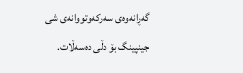گەڕانەوەی سەرکەوتووانەی شی جینپینگ بۆ دڵی دەسەڵات.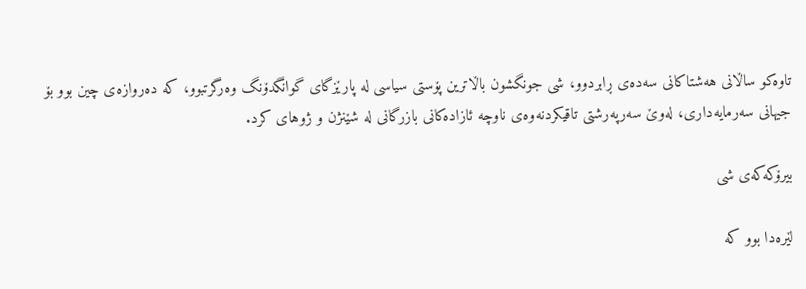تاوەکو ساڵانی هەشتاکانی سەدەی ڕابردوو، شی جونگشون باڵاترین پۆستی سیاسی لە پارێزگای گوانگدۆنگ وەرگرتبوو، کە دەروازەی چین بوو بۆ جیهانی سەرمایەداری، لەوێ سەرپەرشتی تاقیکردنەوەی ناوچە ئازادەکانی بازرگانی لە شێنژن و ژوهای کرد.

بیرۆکەکەى شى

لێرەدا بوو کە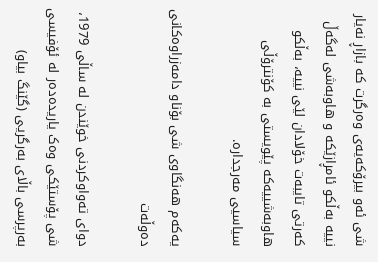شی ئەو بیرۆکەیەی وەرگرت کە بازاڕ نەیار نییە بەڵکو ئامڕازێکە و هاوبەشی لەگەڵ کەرتی تایبەت خۆلادان لێى نییە، بەڵکو هاوبەشییەکە پێویستى بە کۆنترۆڵی سیاسیی مەرجدارە.

یەکەم هەنگاوى شى بۆناو دامەزراوەکانى دەوڵەت

دوای تەواوکردنی خوێندن لە ساڵی 1979، شی پۆستێکی وەک یاریدەدەر لە ئۆفیسی بەرپرسی باڵای بەرگریی (گێنگ بیاو)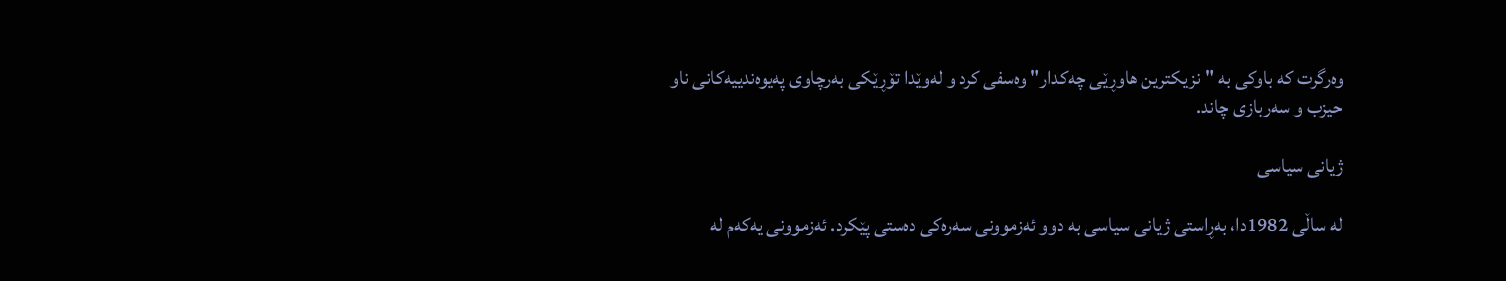وەرگرت کە باوکی بە "نزیکترین هاوڕێی چەکدار" وەسفی کرد و لەوێدا تۆڕێکی بەرچاوی پەیوەندییەکانی ناو حیزب و سەربازی چاند.

ژیانى سیاسى

لە ساڵی 1982دا، بەڕاستی ژیانی سیاسی بە دوو ئەزموونی سەرەکی دەستی پێکرد. ئەزموونی یەکەم لە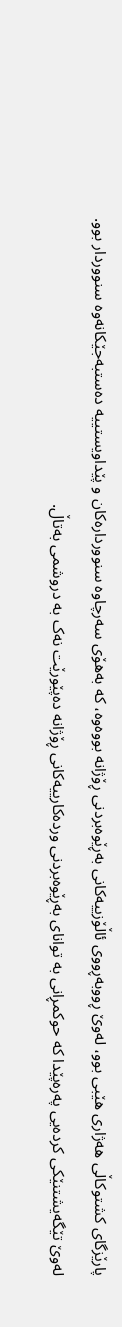پارێزگای کشتوکاڵی هەژاری هێبی بوو، لەوێ ڕووبەڕووی ئاڵۆزییەکانی بەڕێوەبردنی ڕۆژانە بووەوە، کە بەهۆی سەرچاوە سنووردارەکان و پێداویستییە دەستبەجێکانەوە سنووردار بوو. لەوێ تێگەیشتنێکی کردەیی پەرەپێدا کە حوکمڕانی بە توانای بەڕێوەبردنی وردەکارییەکانی ڕۆژانە دەپێورێت نەک بە دروشمی بەتاڵ.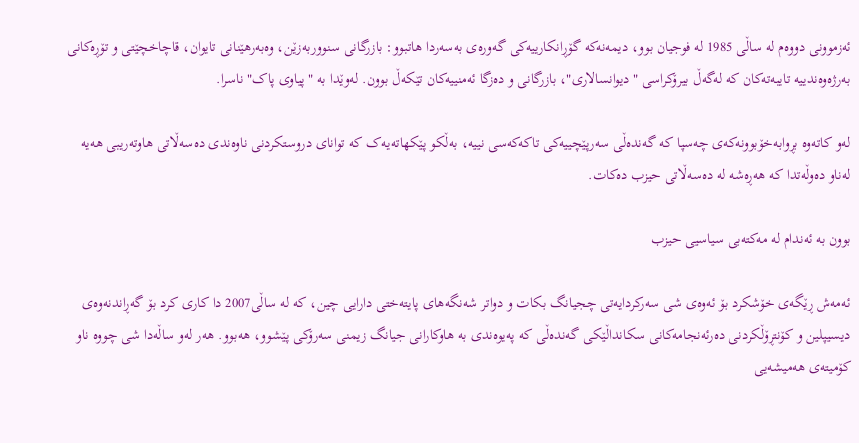ئەزموونی دووەم لە ساڵی 1985 لە فوجیان بوو، دیمەنەکە گۆڕانکارییەکی گەورەی بەسەردا هاتبوو: بازرگانی سنووربەزێن، وەبەرهێنانی تایوان، قاچاخچێتی و تۆڕەکانی بەرژەوەندییە تایبەتەکان کە لەگەڵ بیرۆکراسی "دیوانسالارى"، بازرگانی و دەزگا ئەمنییەکان تێکەڵ بوون. لەوێدا بە "پیاوی پاک" ناسرا.

لەو کاتەوە بڕوابەخۆبوونەکەى چەسپا کە گەندەڵی سەرپێچییەکی تاکەکەسی نییە، بەڵکو پێکهاتەیەک کە توانای دروستکردنی ناوەندی دەسەڵاتی هاوتەریبی هەیە لەناو دەوڵەتدا کە هەڕەشە لە دەسەڵاتی حیزب دەکات.

بوون بە ئەندام لە مەکتەبى سیاسیی حیزب

ئەمەش ڕێگەی خۆشکرد بۆ ئەوەی شی سەرکردایەتی چجیانگ بکات و دواتر شەنگەهای پایتەختی دارایی چین، کە لە ساڵی2007 دا کارى کرد بۆ گەڕاندنەوەی دیسیپلین و کۆنتڕۆڵکردنی دەرئەنجامەکانی سکانداڵێکی گەندەڵی کە پەیوەندی بە هاوکارانی جیانگ زیمنى سەرۆکی پێشوو، هەبوو. هەر لەو ساڵەدا شی چووە ناو کۆمیتەی هەمیشەیی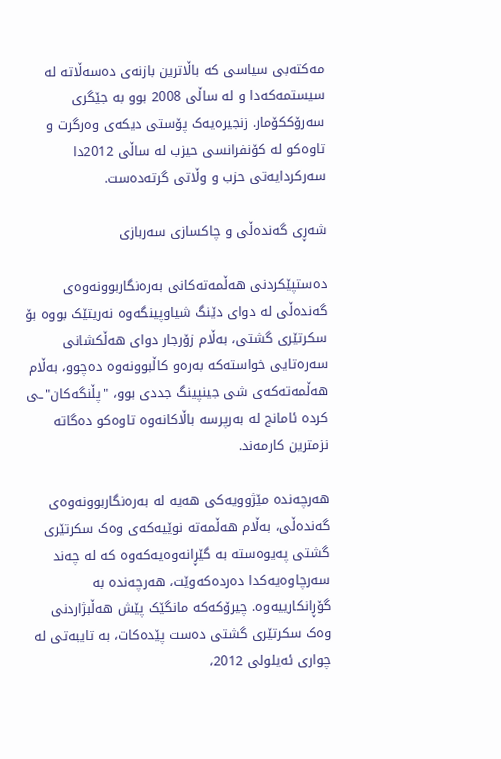مەکتەبی سیاسی کە باڵاترین بازنەی دەسەڵاتە لە سیستمەکەدا و لە ساڵی 2008 بوو بە جێگری سەرۆککۆمار. زنجیرەیەک پۆستى دیکەى وەرگرت و تاوەکو لە کۆنفرانسی حیزب لە ساڵی 2012دا سەرکردایەتی حزب و وڵاتى گرتەدەست.

شەڕی گەندەڵی و چاکسازی سەربازی

دەستپێکردنی هەڵمەتەکانی بەرەنگاربوونەوەی گەندەڵی لە دوای دێنگ شیاوپینگەوە نەریتێک بووە بۆ سکرتێری گشتی، بەڵام زۆرجار دوای هەڵکشانی سەرەتایی خواستەکە بەرەو کاڵبوونەوە دەچوو، بەڵام هەڵمەتەکەی شی جینپینگ جددی بوو، "پڵنگەکان"ـی کردە ئامانج لە بەرپرسە باڵاکانەوە تاوەکو دەگاتە نزمترین کارمەند.

هەرچەندە مێژوویەکی هەیە لە بەرەنگاربوونەوەی گەندەڵی، بەڵام هەڵمەتە نوێیەکەی وەک سکرتێری گشتی پەیوەستە بە گێڕانەوەیەکەوە کە لە چەند سەرچاوەیەکدا دەردەکەوێت، هەرچەندە بە گۆڕانکارییەوە. چیرۆکەکە مانگێک پێش هەڵبژاردنی وەک سکرتێری گشتی دەست پێدەکات، بە تایبەتی لە چواری ئەیلولی 2012،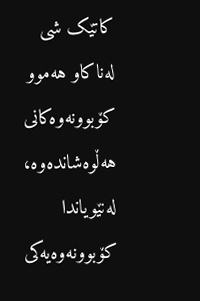کاتێک شی لەناکاو هەموو کۆبوونەوەکانی هەڵوەشاندەوە، لەنێویاندا کۆبوونەوەیەکی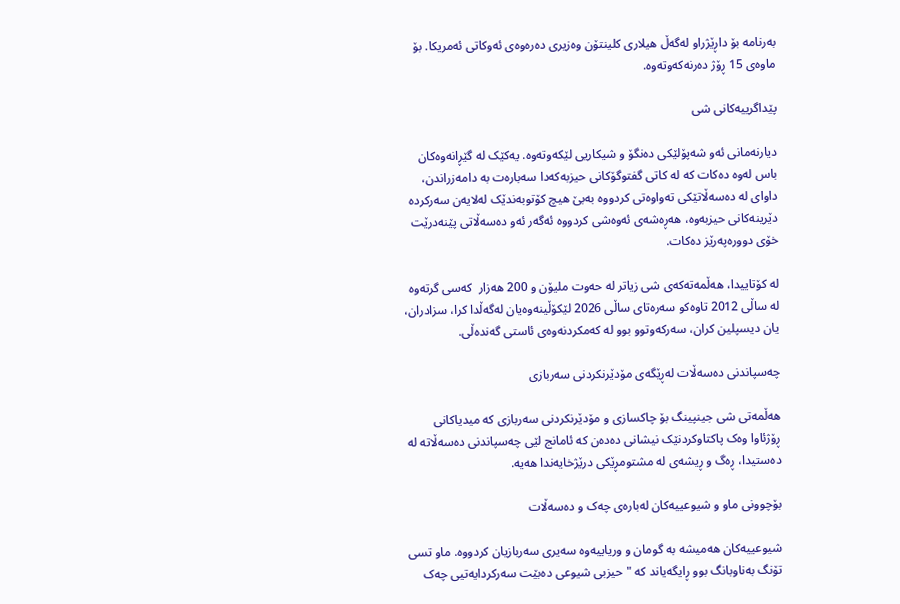بەرنامە بۆ داڕێژراو لەگەڵ هیلاری کلینتۆن وەزیری دەرەوەی ئەوکاتی ئەمریکا. بۆ ماوەی 15 ڕۆژ دەرنەکەوتەوە.

پێداگرییەکانى شى

دیارنەمانی ئەو شەپۆلێکی دەنگۆ و شیکاریی لێکەوتەوە. یەکێک لە گێڕانەوەکان باس لەوە دەکات کە لە کاتی گفتوگۆکانی حیزبەکەدا سەبارەت بە دامەزراندن، داواى لە دەسەڵاتێکى تەواوەتى کردووە بەبێ هیچ کۆتوبەندێک لەلایەن سەرکردە دێرینەکانى حیزبەوە، هەڕەشەى ئەوەشى کردووە ئەگەر ئەو دەسەڵاتى پێنەدرێت خۆى دوورەپەرێز دەکات.

لە کۆتاییدا، هەڵمەتەکەی شی زیاتر لە حەوت ملیۆن و 200 هەزار  کەسی گرتەوە لە ساڵی 2012 تاوەکو سەرەتای ساڵی 2026 لێکۆڵینەوەیان لەگەڵدا کرا، سزادران، یان دیسپلین کران، سەرکەوتوو بوو لە کەمکردنەوەی ئاستی گەندەڵی.

چەسپاندنى دەسەڵات لەڕێگەى مۆدێرنکردنى سەربازی

هەڵمەتی شی جینپینگ بۆ چاکسازی و مۆدێرنکردنی سەربازی کە میدیاکانی ڕۆژئاوا وەک پاکتاوکردنێک نیشانی دەدەن کە ئامانج لێی چەسپاندنی دەسەڵاتە لە دەستیدا، ڕەگ و ڕیشەی لە مشتومڕێکی درێژخایەندا هەیە.

بۆچوونى ماو و شیوعییەکان لەبارەى چەک و دەسەڵات

شیوعییەکان هەمیشە بە گومان و وریاییەوە سەیری سەربازیان کردووە. ماو تسی تۆنگ بەناوبانگ بوو ڕایگەیاند کە "حیزبی شیوعی دەبێت سەرکردایەتیی چەک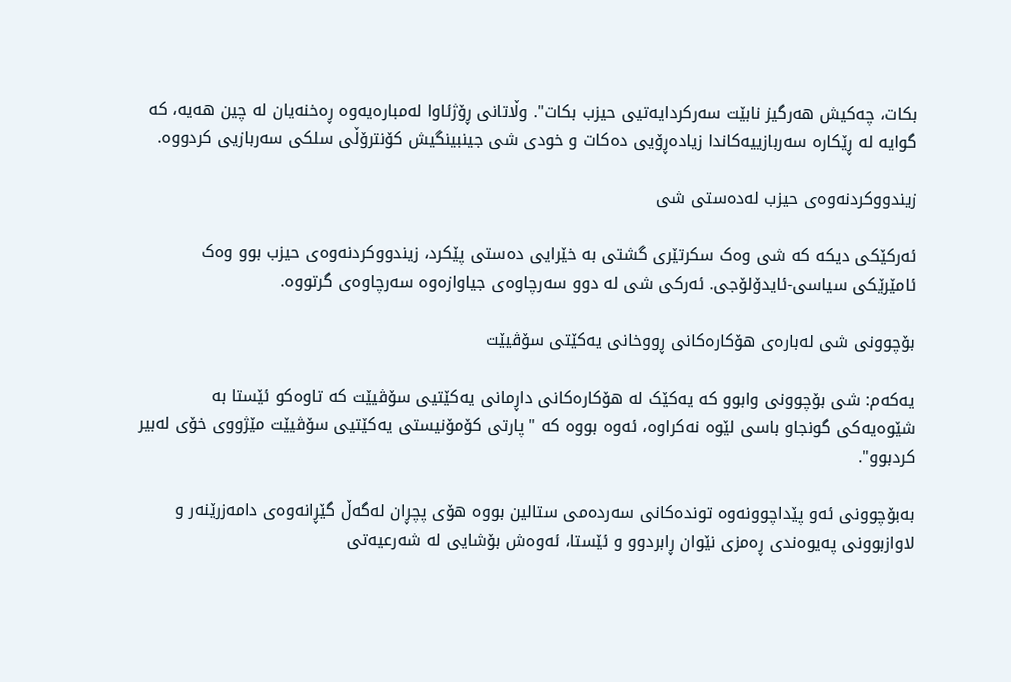بکات، چەکیش هەرگیز نابێت سەرکردایەتیی حیزب بکات". وڵاتانى ڕۆژئاوا لەمبارەیەوە ڕەخنەیان لە چین هەیە، کە گوایە لە ڕێکارە سەربازییەکاندا زیادەڕۆیى دەکات و خودى شى جینبینگیش کۆنترۆڵى سلکى سەربازیى کردووە.

زیندووکردنەوەى حیزب لەدەستى شى

ئەرکێکی دیکە کە شی وەک سکرتێری گشتی بە خێرایی دەستی پێکرد، زیندووکردنەوەی حیزب بوو وەک ئامێرێکی سیاسی-ئایدۆلۆجی. ئەرکی شی لە دوو سەرچاوەی جیاوازەوە سەرچاوەی گرتووە.

بۆچوونى شى لەبارەى هۆکارەکانى ڕووخانى یەکێتى سۆڤیێت

یەکەم: شی بۆچوونى وابوو کە یەکێک لە هۆکارەکانی داڕمانی یەکێتیی سۆڤیێت کە تاوەکو ئێستا بە شێوەیەکی گونجاو باسی لێوە نەکراوە، ئەوە بووە کە "پارتی کۆمۆنیستی یەکێتیی سۆڤیێت مێژووی خۆی لەبیر کردبوو".

بەبۆچوونى ئەو پێداچوونەوە توندەکانى سەردەمی ستالین بووە هۆی پچڕان لەگەڵ گێڕانەوەی دامەزرێنەر و لاوازبوونی پەیوەندی ڕەمزی نێوان ڕابردوو و ئێستا، ئەوەش بۆشایی لە شەرعیەتی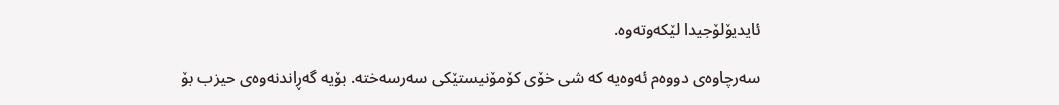ئایدیۆلۆجیدا لێکەوتەوە.

سەرچاوەی دووەم ئەوەیە کە شی خۆی کۆمۆنیستێکی سەرسەختە. بۆیە گەڕاندنەوەی حیزب بۆ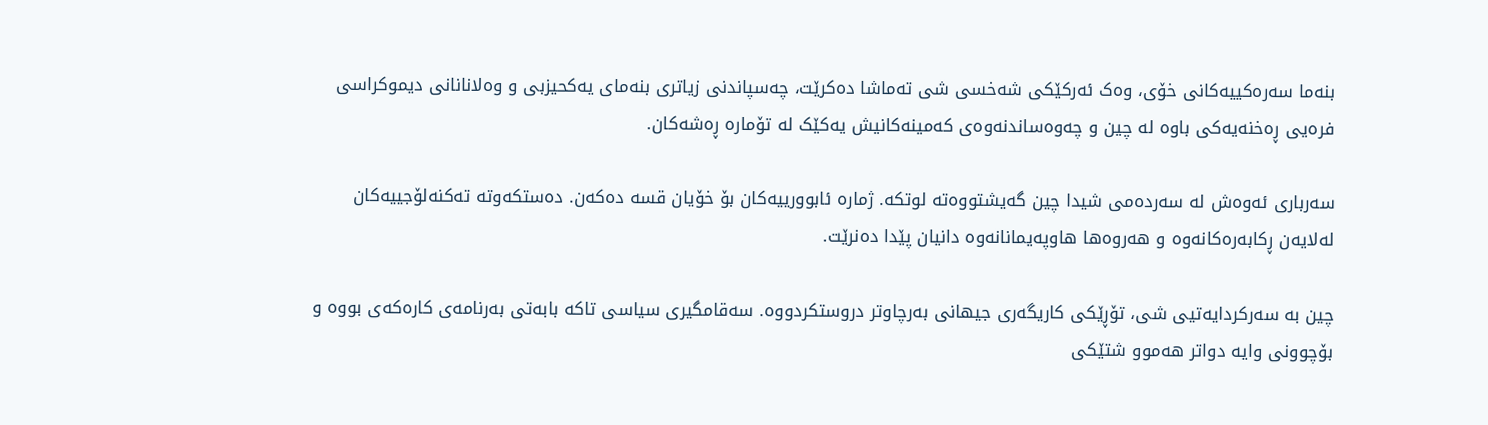بنەما سەرەکییەکانی خۆی، وەک ئەرکێکی شەخسی شی تەماشا دەکرێت، چەسپاندنى زیاترى بنەماى یەکحیزبى و وەلانانانى دیموکراسى فرەیى ڕەخنەیەکى باوە لە چین و چەوەساندنەوەى کەمینەکانیش یەکێک لە تۆمارە ڕەشەکان.

سەربارى ئەوەش لە سەردەمی شیدا چین گەیشتووەتە لوتکە. ژمارە ئابوورییەکان بۆ خۆیان قسە دەکەن. دەستکەوتە تەکنەلۆجییەکان لەلایەن ڕکابەرەکانەوە و هەروەها هاوپەیمانانەوە دانیان پێدا دەنرێت.

چین بە سەرکردایەتیی شی، تۆڕێکی کاریگەری جیهانی بەرچاوتر دروستکردووە. سەقامگیری سیاسی تاکە بابەتی بەرنامەی کارەکەی بووە و بۆچوونى وایە دواتر هەموو شتێکی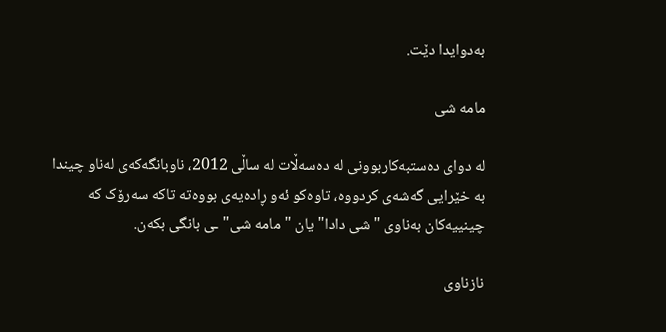بەدوایدا دێت.

مامە شى

لە دوای دەستبەکاربوونی لە دەسەڵات لە ساڵی 2012، ناوبانگەکەی لەناو چیندا بە خێرایی گەشەی کردووە، تاوەکو ئەو ڕادەیەی بووەتە تاکە سەرۆک کە چینییەکان بەناوی "شی دادا" یان "مامە شی"ـى بانگى بکەن.

نازناوى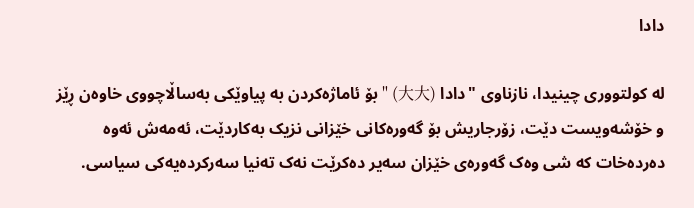دادا

لە کولتووری چینیدا، نازناوی "دادا (大大) " بۆ ئاماژەکردن بە پیاوێکی بەساڵاچووى خاوەن ڕێز و خۆشەویست دێت، زۆرجاریش بۆ گەورەکانی خێزانی نزیک بەکاردێت، ئەمەش ئەوە دەردەخات کە شی وەک گەورەى خێزان سەیر دەکرێت نەک تەنیا سەرکردەیەکی سیاسی.